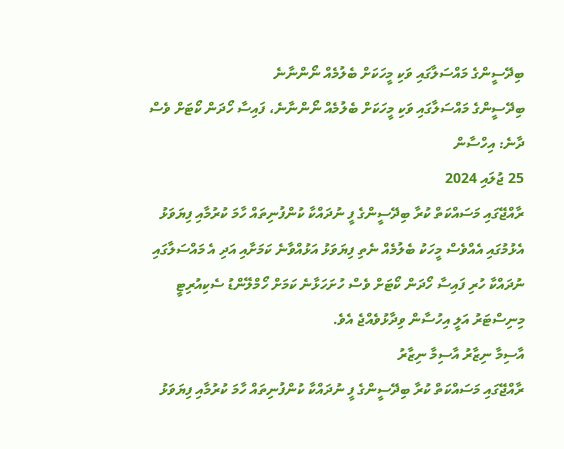ބިދޭސީންގެ މައްސަލާގައި ވަކި މީހަކަށް ބެލުމެއް ނޯންނާނެ
ބިދޭސީންގެ މައްސަލާގައި ވަކި މީހަކަށް ބެލުމެއް ނޯންނާނެ، ފައިސާ ހޯދަން ކޯޓަށް ވެސް ދާނެ: އިހްސާން
25 ޖުލައި 2024
ރާއްޖޭގައި މަސައްކަތް ކުރާ ބިދޭސީންގެ ފީ ނުދައްކާ ކުންފުނިތައް ހާމަ ކުރުމާއި ފިޔަވަޅު އެޅުމުގައި އެއްވެސް މީހަކު ބެލުމެއް ނެތި ފިޔަވަޅު އަޅުއްވާނެ ކަމަށާއި އަދި އެ މައްސަލާގައި ނުދައްކާ ހުރި ފައިސާ ހޯދަން ކޯޓަށް ވެސް ހުށަހަޅާނެ ކަމަށް ހޯމްލޭންޑު ސެކިއުރިޓީ މިނިސްޓަރު އަލީ އިހުސާން ވިދާޅުވެއްޖެ އެވެ.
އާސިމާ ނިޒާރު އާސިމާ ނިޒާރު
ރާއްޖޭގައި މަސައްކަތް ކުރާ ބިދޭސީންގެ ފީ ނުދައްކާ ކުންފުނިތައް ހާމަ ކުރުމާއި ފިޔަވަޅު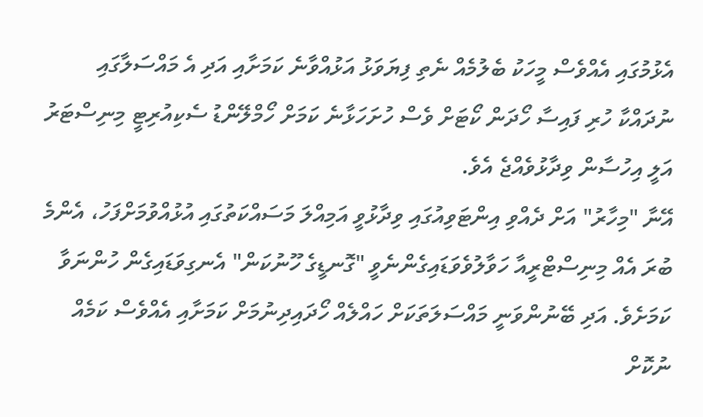އެޅުމުގައި އެއްވެސް މީހަކު ބެލުމެއް ނެތި ފިޔަވަޅު އަޅުއްވާނެ ކަމަށާއި އަދި އެ މައްސަލާގައި ނުދައްކާ ހުރި ފައިސާ ހޯދަން ކޯޓަށް ވެސް ހުށަހަޅާނެ ކަމަށް ހޯމްލޭންޑު ސެކިއުރިޓީ މިނިސްޓަރު އަލީ އިހުސާން ވިދާޅުވެއްޖެ އެވެ.
އޭނާ "މިހާރު" އަށް ދެއްވި އިންޓަވިއުގައި ވިދާޅުވީ އަމިއްލަ މަސައްކަތުގައި އުޅުއްވުމަށްފަހު، އެންމެ ބުރަ އެއް މިނިސްޓްރީއާ ހަވާލުވެވަޑައިގެންނެވީ "ގޮނޑީގެ ހޫނުކަން" އެނގިވަޑައިގެން ހުންނަވާ ކަމަށެވެ. އަދި ބޭނުންވަނީ މައްސަލަތަކަށް ހައްލެއް ހޯދައިދިނުމަށް ކަމަށާއި އެއްވެސް ކަމެއް ނުކޮށް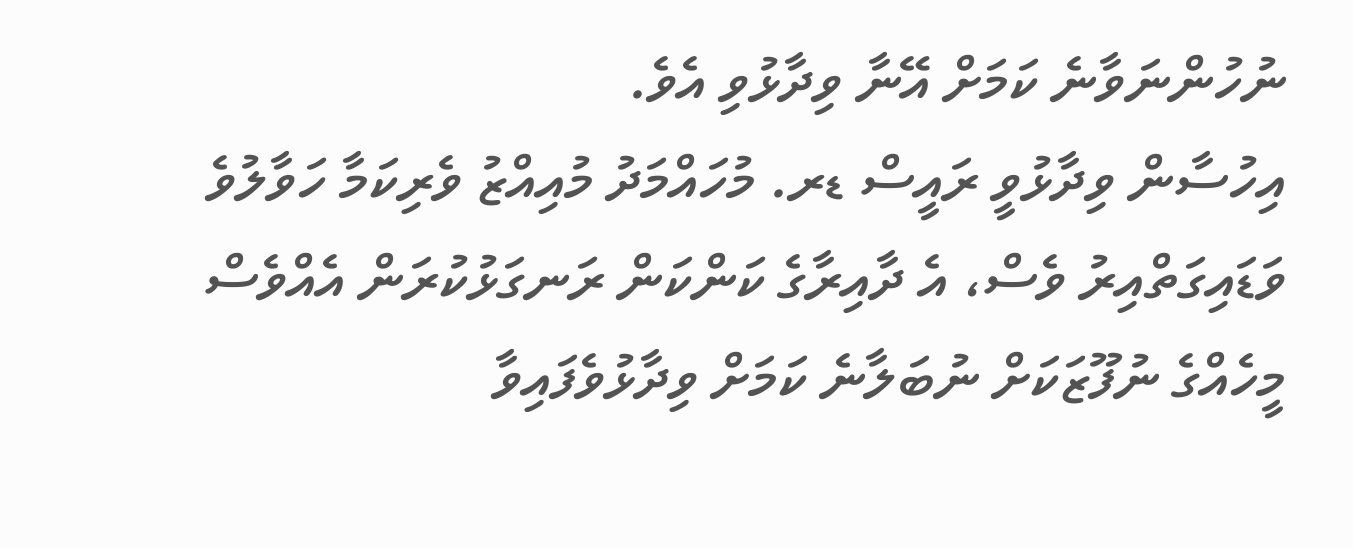ނުހުންނަވާނެ ކަމަށް އޭނާ ވިދާޅުވި އެވެ.
އިހުސާން ވިދާޅުވީ ރައީސް ޑރ. މުހައްމަދު މުއިއްޒު ވެރިކަމާ ހަވާލުވެ ވަޑައިގަތްއިރު ވެސް، އެ ދާއިރާގެ ކަންކަން ރަނގަޅުކުރަން އެއްވެސް މީހެއްގެ ނުފޫޒަކަށް ނުބަލާނެ ކަމަށް ވިދާޅުވެފައިވާ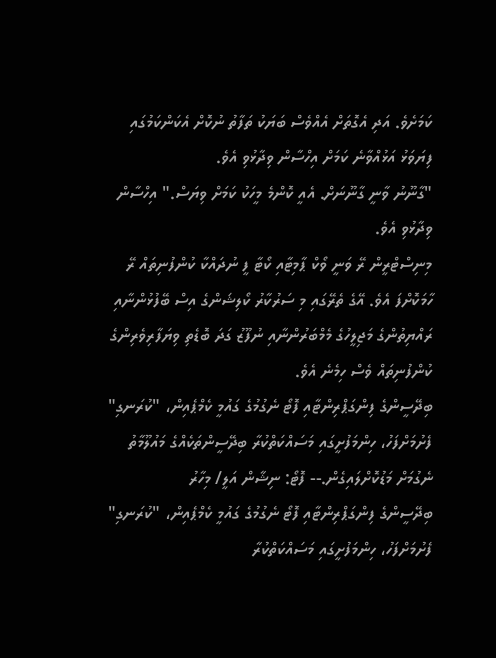ކަމަށެވެ. އަދި އެގޮތަށް އެއްވެސް ބަޔަކު ތަފާތު ނުކޮށް އެކަންކަމުގައި ފިޔަވަޅު އަޅުއްވާނެ ކަމަށް އިހްސާން ވިދާޅުވި އެވެ.
"ގާނޫނު ވާނީ ގާނޫނަށް. އެއީ ކޮންމެ މީހަކު ކަމަށް ވިޔަސް." އިހްސާން ވިދާޅުވި އެވެ.
މިނިސްޓްރީން ރޭ ވަނީ ވޯކް ޕާމިޓާއި ކޯޓާ ފީ ނުދައްކާ ކުންފުނިތައް ރޭ ހާމަކޮށްފަ އެވެ. އޭގެ ތެރޭގައި މި ސަރުކާރު ކޯލިޝަންގެ އިސް ބޭފުޅުންނާއި ރައްޔިތުންގެ މަޖިލީހުގެ މެމްބަރުންނާއި ނުފޫޒު ގަދަ ބޮޑެތި ވިޔަފާރިވެރިންގެ ކުންފުނިތައް ވެސް ހިމެނެ އެވެ.
ބިދޭސީންގެ ފިންގަޕްރިންޓާއި ފޮޓޯ ނެގުމުގެ ގައުމީ ކެމްޕެއިން، "ކުރަނގި" ފެށުމަށްފަހު، ހިންމަފުށީގައި މަސައްކަތްކުރާ ބިދޭސީންތަކެއްގެ މައުލޫމާތު ނެގުމަށް މަޑުކޮށްލައިގެން.-- ފޮޓޯ: ނިޝާން އަލީ/ މިހާރު
ބިދޭސީންގެ ފިންގަޕްރިންޓާއި ފޮޓޯ ނެގުމުގެ ގައުމީ ކެމްޕެއިން، "ކުރަނގި" ފެށުމަށްފަހު، ހިންމަފުށީގައި މަސައްކަތްކުރާ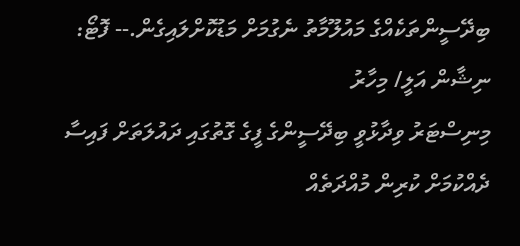ބިދޭސީންތަކެއްގެ މައުލޫމާތު ނެގުމަށް މަޑުކޮށްލައިގެން.-- ފޮޓޯ: ނިޝާން އަލީ/ މިހާރު
މިނިސްޓަރު ވިދާޅުވީ ބިދޭސީންގެ ފީގެ ގޮތުގައި ދައުލަތަށް ފައިސާ ދެއްކުމަށް ކުރިން މުއްދަތެއް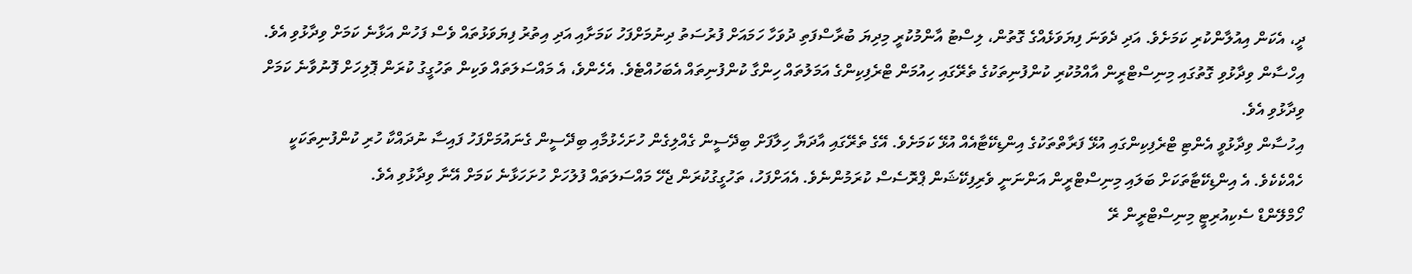ދީ، އެކަން އިއުލާންކުރި ކަމަށެވެ. އަދި ދެވަނަ ފިޔަވަޅެއްގެ ގޮތުން، ލިސްޓު އާންމުކުރީ މިދިޔަ ބުރާސްފަތި ދުވަހާ ހަމައަށް ފުރުސަތު ދިނުމަށްފަހު ކަމަށާއި އަދި އިތުރު ފިޔަވަޅުތައް ވެސް ފަހުން އަޅާނެ ކަމަށް ވިދާޅުވި އެވެ.
އިހްސާން ވިދާޅުވި ގޮތުގައި މިނިސްޓްރީން އާއްމުކުރި ކުންފުނިތަކުގެ ތެރޭގައި ހިއުމަން ޓްރެފިކިންގެ އަމަލުތައް ހިންގާ ކުންފުނިތައް އެބަހުއްޓެވެ. އެހެންވެ، އެ މައްސަލަތައް ވަކިން ތަހުގީގު ކުރަން ޕޮލިހަށް ފޮނުވާނެ ކަމަށް ވިދާޅުވި އެވެ.
އިހުސާން ވިދާޅުވީ އެންޓި ޓްރެފިކިންގައި އުޅޭ ފަރާތްތަކުގެ އިންޑިކޭޓާއެއް އުޅޭ ކަމަށެވެ. އޭގެ ތެރޭގައި އާދަޔާ ހިލާފަށް ބިދޭސީން ގެއްލިގެން ހުށަހެޅުމާއި ބިދޭސީން ގެނައުމަށްފަހު ފައިސާ ނުދައްކާ ހުރި ކުންފުނިތަކަކީ ހެއްކެކެވެ. އެ އިންޑިކޭޓާތަކަށް ބަލައި މިނިސްޓްރީން އަންނަނީ ވެރިފިކޭޝަން ޕްރޮސެސް ކުރަމުންނެވެ. އެއަށްފަހު، ތަހުގީގުކުރަން ޖެހޭ މައްސަލަތައް ފުލުހަށް ހުށަހަޅާނެ ކަމަށް އޭނާ ވިދާޅުވި އެވެ.
ހޯމްލޭންޑް ސެކިއުރިޓީ މިނިސްޓްރީން ރޭ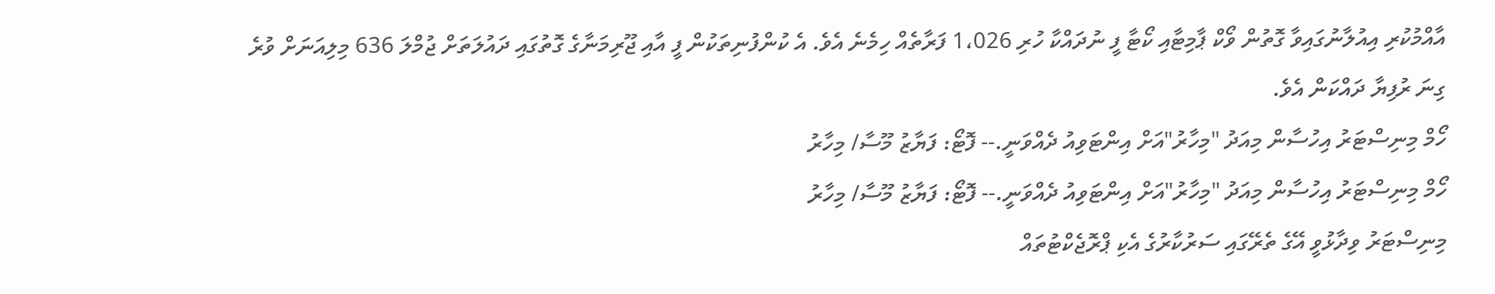އާއްމުކުރި އިއުލާނުގައިވާ ގޮތުން ވޯކް ޕާމިޓާއި ކޯޓާ ފީ ނުދައްކާ ހުރި 1،026 ފަރާތެއް ހިމެނެ އެވެ. އެ ކުންފުނިތަކުން ފީ އާއި ޖޫރިމަނާގެ ގޮތުގައި ދައުލަތަށް ޖުމްލަ 636 މިލިއަނަށް ވުރެ ގިނަ ރުފިޔާ ދައްކަން އެވެ.
ހޯމް މިނިސްޓަރު އިހުސާން މިއަދު "މިހާރު"އަށް އިންޓަވިއު ދެއްވަނީ.-- ފޮޓޯ: ފަޔާޒު މޫސާ/ މިހާރު
ހޯމް މިނިސްޓަރު އިހުސާން މިއަދު "މިހާރު"އަށް އިންޓަވިއު ދެއްވަނީ.-- ފޮޓޯ: ފަޔާޒު މޫސާ/ މިހާރު
މިނިސްޓަރު ވިދާޅުވީ އޭގެ ތެރޭގައި ސަރުކާރުގެ އެކި ޕްރޮޖެކްޓުތައް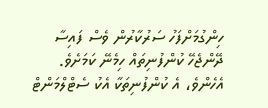ހިންގުމަށްފަހު ސަރުކާރުން ވެސް ފައިސާ ދޭންޖެހޭ ކުންފުނިތައް ހިމެނޭ ކަމަށެވެ. އެހެންވެ، އެ ކުންފުނިތަކާ އެކު ސެޓްލްމަންޓް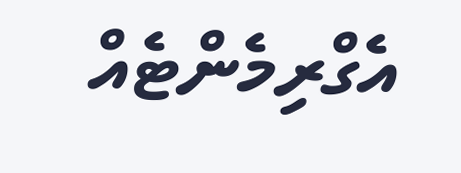އެގްރިމެންޓެއް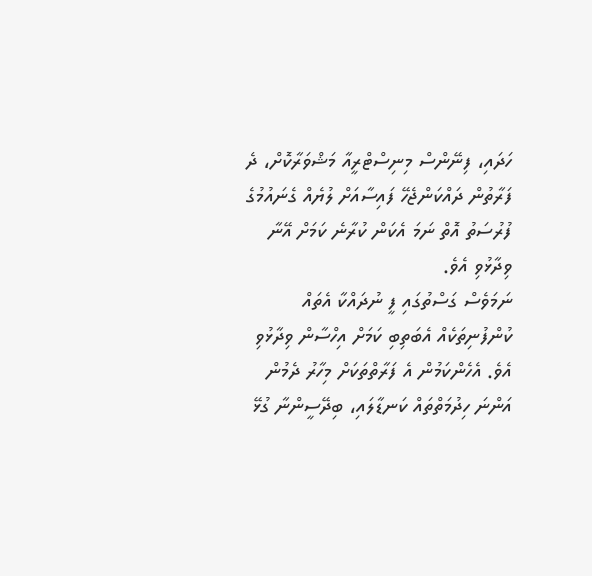ހަދައި، ފިނޭންސް މިނިސްޓްރީއާ މަޝްވަރާކޮށް، ދެ ފަރާތުން ދައްކަންޖެހޭ ފައިސާއަށް ލުޔެއް ގެނައުމުގެ ފުރުސަތު އޮތް ނަމަ އެކަން ކުރާނެ ކަމަށް އޭނާ ވިދާޅުވި އެވެ.
ނަމަވެސް ގަސްތުގައި ފީ ނުދައްކާ އެތައް ކުންފުނިތަކެއް އެބަތިބި ކަމަށް އިހްސާން ވިދާޅުވި އެވެ. އެހެންކަމުން އެ ފަރާތްތަކަށް މިހާރު ދެމުން އަންނަ ހިދުމަތްތައް ކަނޑާލައި، ބިދޭސީންނާ ގުޅޭ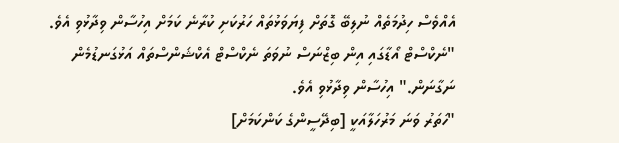އެއްވެސް ހިދުމަތެއް ނުލިބޭ ގޮތަށް ފިޔަވަޅުތައް ހަރުކަށި ކުރާނެ ކަމަށް އިހުސާން ވިދާޅުވި އެވެ.
"ނެކްސްޓް އޯޑާގައި އިން ބިޒްނަސް ނުވަތަ ނެކްސްޓް އެކްޝަންސްތައް އަޅުގަނޑުމެން ނަގާނަން." އިހުސާން ވިދާޅުވި އެވެ.
"ހަތަރު ވަނަ މަރުހަލާއަކީ [ބިދޭސީންގެ ކަންކަމަށް]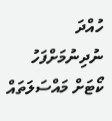ހުއްދަ ނުދިނުމަށްފަހު ކޯޓަށް މައްސަލަތައް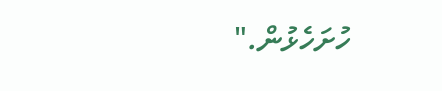ހުށަހެޅުން."